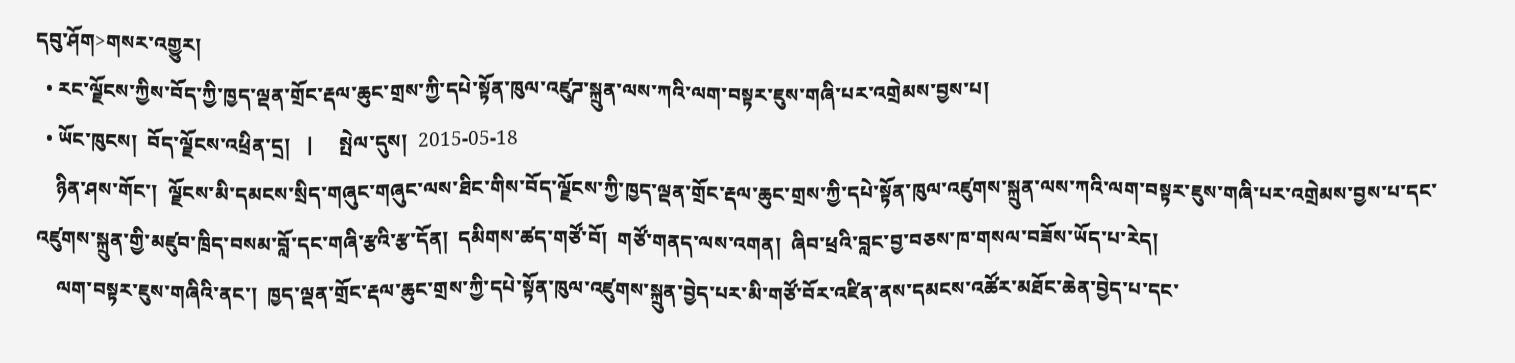དབུ་ཤོག>གསར་འགྱུར།
  • རང་ལྗོངས་ཀྱིས་བོད་ཀྱི་ཁྱད་ལྡན་གྲོང་རྡལ་ཆུང་གྲས་ཀྱི་དཔེ་སྟོན་ཁུལ་འཛུཌ་སྐྲུན་ལས་ཀའི་ལག་བསྟར་ཇུས་གཞི་པར་འགྲེམས་བྱས་པ།
  • ཡོང་ཁུངས།  བོད་ལྗོངས་འཕྲིན་དྲ།   |     སྤེལ་དུས།  2015-05-18
    ཉིན་ཤས་གོང་།  ལྗོངས་མི་དམངས་སྲིད་གཞུང་གཞུང་ལས་ཐིང་གིས་བོད་ལྗོངས་ཀྱི་ཁྱད་ལྡན་གྲོང་རྡལ་ཆུང་གྲས་ཀྱི་དཔེ་སྟོན་ཁུལ་འཛུགས་སྐྲུན་ལས་ཀའི་ལག་བསྟར་ཇུས་གཞི་པར་འགྲེམས་བྱས་པ་དང་འཛུགས་སྐྲུན་གྱི་མཛུབ་ཁྲིད་བསམ་བློ་དང་གཞི་རྩའི་རྩ་དོན།  དམིགས་ཚད་གཙོ་བོ།  གཙོ་གནད་ལས་འགན།  ཞིབ་ཕྲའི་བླང་བྱ་བཅས་ཁ་གསལ་བཟོས་ཡོད་པ་རེད།
    ལག་བསྟར་ཇུས་གཞིའི་ནང་།  ཁྱད་ལྡན་གྲོང་རྡལ་ཆུང་གྲས་ཀྱི་དཔེ་སྟོན་ཁུལ་འཛུགས་སྐྲུན་བྱེད་པར་མི་གཙོ་བོར་འཛིན་ནས་དམངས་འཚོར་མཐོང་ཆེན་བྱེད་པ་དང་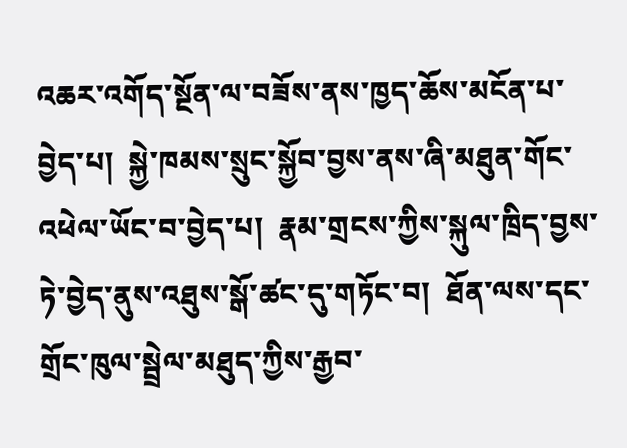འཆར་འགོད་སྔོན་ལ་བཟོས་ནས་ཁྱད་ཆོས་མངོན་པ་བྱེད་པ།  སྐྱེ་ཁམས་སྲུང་སྐྱོབ་བྱས་ནས་ཞི་མཐུན་གོང་འཕེལ་ཡོང་བ་བྱེད་པ།  རྣམ་གྲངས་ཀྱིས་སྐུལ་ཁྲིད་བྱས་ཏེ་བྱེད་ནུས་འཐུས་སྒོ་ཚང་དུ་གཏོང་བ།  ཐོན་ལས་དང་གྲོང་ཁུལ་སྦྲེལ་མཐུད་ཀྱིས་རྒྱབ་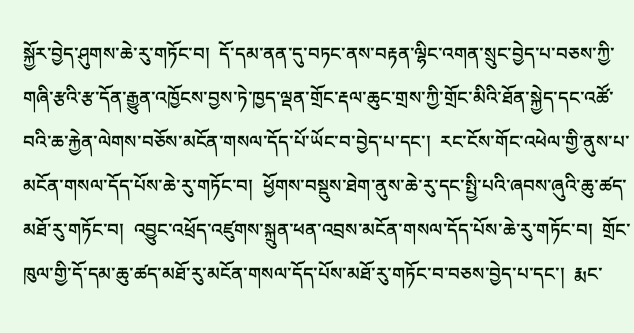སྐྱོར་བྱེད་ཤུགས་ཆེ་རུ་གཏོང་བ།  དོ་དམ་ནན་དུ་བཏང་ནས་བརྟན་ལྷིང་འགན་སྲུང་བྱེད་པ་བཅས་ཀྱི་གཞི་རྩའི་རྩ་དོན་རྒྱུན་འཁྱོངས་བྱས་ཏེ་ཁྱད་ལྡན་གྲོང་རྡལ་ཆུང་གྲས་ཀྱི་གྲོང་མིའི་ཐོན་སྐྱེད་དང་འཚོ་བའི་ཆ་རྐྱེན་ལེགས་བཅོས་མངོན་གསལ་དོད་པོ་ཡོང་བ་བྱེད་པ་དང་།  རང་ངོས་གོང་འཕེལ་གྱི་ནུས་པ་མངོན་གསལ་དོད་པོས་ཆེ་རུ་གཏོང་བ།  ཕྱོགས་བསྡུས་ཐེག་ནུས་ཆེ་རུ་དང་སྤྱི་པའི་ཞབས་ཞུའི་ཆུ་ཚད་མཐོ་རུ་གཏོང་བ།  འབྱུང་འཕྲོད་འཛུགས་སྐྲུན་ཕན་འབྲས་མངོན་གསལ་དོད་པོས་ཆེ་རུ་གཏོང་བ།  གྲོང་ཁུལ་གྱི་དོ་དམ་ཆུ་ཚད་མཐོ་རུ་མངོན་གསལ་དོད་པོས་མཐོ་རུ་གཏོང་བ་བཅས་བྱེད་པ་དང་།  རྨང་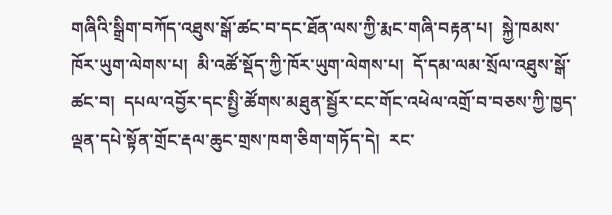གཞིའི་སྒྲིག་བཀོད་འཐུས་སྒོ་ཚང་བ་དང་ཐོན་ལས་ཀྱི་རྨང་གཞི་བརྟན་པ།  སྐྱེ་ཁམས་ཁོར་ཡུག་ལེགས་པ།  མི་འཚོ་སྡོད་ཀྱི་ཁོར་ཡུག་ལེགས་པ།  དོ་དམ་ལམ་སྲོལ་འཐུས་སྒོ་ཚང་བ།  དཔལ་འབྱོར་དང་སྤྱི་ཚོགས་མཐུན་སྦྱོར་ངང་གོང་འཕེལ་འགྲོ་བ་བཅས་ཀྱི་ཁྱད་ལྡན་དཔེ་སྟོན་གྲོང་རྡལ་ཆུང་གྲས་ཁག་ཅིག་གཏོད་དེ།  རང་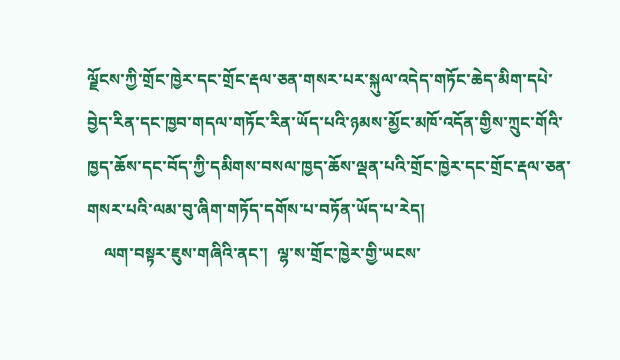ལྗོངས་ཀྱི་གྲོང་ཁྱེར་དང་གྲོང་རྡལ་ཅན་གསར་པར་སྐུལ་འདེད་གཏོང་ཆེད་མིག་དཔེ་བྱེད་རིན་དང་ཁྱབ་གདལ་གཏོང་རིན་ཡོད་པའི་ཉམས་མྱོང་མཁོ་འདོན་གྱིས་ཀྲུང་གོའི་ཁྱད་ཆོས་དང་བོད་ཀྱི་དམིགས་བསལ་ཁྱད་ཆོས་ལྡན་པའི་གྲོང་ཁྱེར་དང་གྲོང་རྡལ་ཅན་གསར་པའི་ལམ་བུ་ཞིག་གཏོད་དགོས་པ་བཏོན་ཡོད་པ་རེད།
    ལག་བསྟར་ཇུས་གཞིའི་ནང་།  ལྷ་ས་གྲོང་ཁྱེར་གྱི་ཡངས་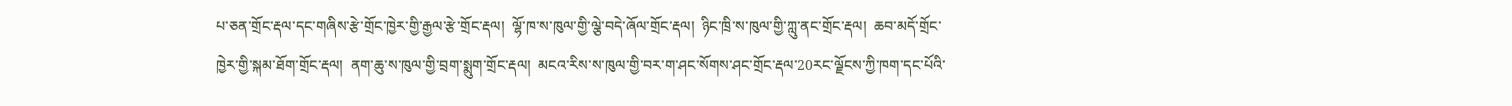པ་ཅན་གྲོང་རྡལ་དང་གཞིས་རྩེ་གྲོང་ཁྱེར་གྱི་རྒྱལ་རྩེ་གྲོང་རྡལ།  ལྷོ་ཁ་ས་ཁུལ་གྱི་ལྕེ་བདེ་ཞོལ་གྲོང་རྡལ།  ཉིང་ཁྲི་ས་ཁུལ་གྱི་ཀླུ་ནང་གྲོང་རྡལ།  ཆབ་མདོ་གྲོང་ཁྱེར་གྱི་སྐམ་ཐོག་གྲོང་རྡལ།  ནག་ཆུ་ས་ཁུལ་གྱི་བྲག་སྨུག་གྲོང་རྡལ།  མངའ་རིས་ས་ཁུལ་གྱི་བར་ག་ཤང་སོགས་ཤང་གྲོང་རྡལ་20རང་ལྗོངས་ཀྱི་ཁག་དང་པོའི་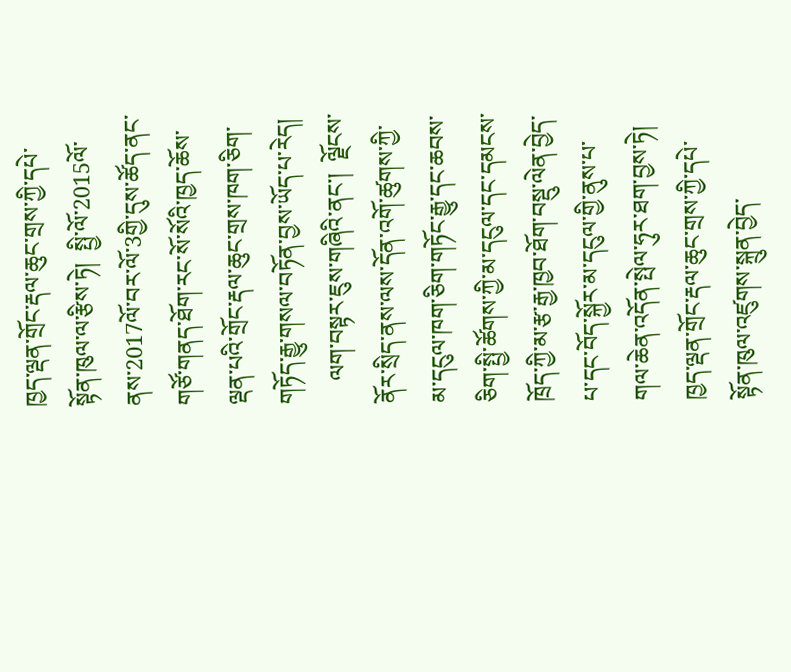ཁྱད་ལྡན་གྲོང་རྡལ་ཆུང་གྲས་ཀྱི་དཔེ་སྟོན་ཁུལ་ལ་རྩིས་ཏེ།  སྤྱི་ལོ་2015ལོ་ནས་2017ལོ་བར་ལོ་3གྱི་དུས་ཚོད་ནང་གཙོ་གནད་ཐོག་རང་སོ་སོའི་ཁྱད་ཆོས་ལྡན་པའི་གྲོང་རྡལ་ཆུང་གྲས་ཁག་ཅིག་གཏོད་རྒྱུ་གསལ་བཏོན་བྱས་ཡོད་པ་རེད།
    ལག་བསྟར་ཇུས་གཞིའི་ནང་།  ལྗོངས་ནོར་སྲིད་ནས་ལས་དོན་འགོ་ཚུགས་ཀྱི་མ་དངུལ་ཁག་ཅིག་གཏོང་རྒྱུ་དང་ཆབས་ཅིག་སྤྱི་ཚོགས་ཀྱི་མ་དངུལ་དང་དམངས་ཁྲོད་ཀྱི་མ་རྩ་རྒྱ་ཁྱབ་ཐོག་བསྡུ་ལེན་བྱེད་པ་དང་བོད་སྐྱོར་མ་དངུལ་གྱི་ནུས་པ་གལ་ཆེན་འདོན་སྤེལ་ཧུར་ཐག་བྱས་ཏེ།  ཁྱད་ལྡན་གྲོང་རྡལ་ཆུང་གྲས་ཀྱི་དཔེ་སྟོན་ཁུལ་འཛུགས་སྐྲུན་བྱེད་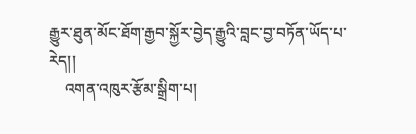རྒྱུར་ཐུན་མོང་ཐོག་རྒྱབ་སྐྱོར་བྱེད་རྒྱུའི་བླང་བྱ་བཏོན་ཡོད་པ་རེད།།
    འགན་འཁུར་རྩོམ་སྒྲིག་པ།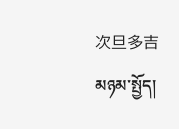次旦多吉
མཉམ་སྤྱོད།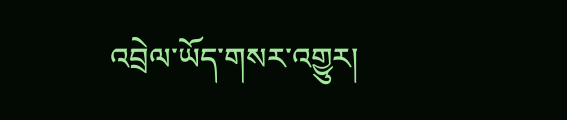འབྲེལ་ཡོད་གསར་འགྱུར།